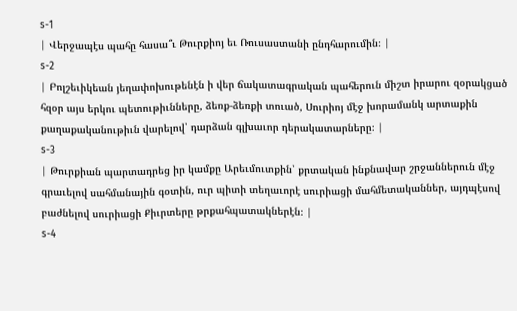s-1
| Վերջապէս պահը հասա՞ւ Թուրքիոյ եւ Ռուսաստանի ընդհարումին։ |
s-2
| Բոլշեւիկեան յեղափոխութենէն ի վեր ճակատագրական պահերուն միշտ իրարու զօրակցած հզօր այս երկու պետութիւնները, ձեռք-ձեռքի տուած, Սուրիոյ մէջ խորամանկ արտաքին քաղաքականութիւն վարելով՝ դարձան գլխաւոր դերակատարները։ |
s-3
| Թուրքիան պարտադրեց իր կամքը Արեւմուտքին՝ քրտական ինքնավար շրջաններուն մէջ գրաւելով սահմանային գօտին, ուր պիտի տեղաւորէ սուրիացի մահմետականներ, այդպէսով բաժնելով սուրիացի Քիւրտերը թրքահպատակներէն։ |
s-4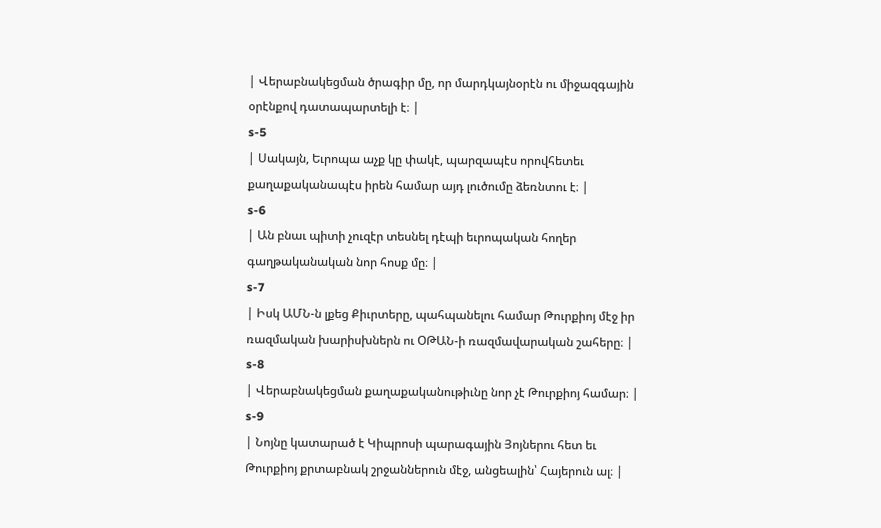| Վերաբնակեցման ծրագիր մը, որ մարդկայնօրէն ու միջազգային օրէնքով դատապարտելի է։ |
s-5
| Սակայն, Եւրոպա աչք կը փակէ, պարզապէս որովհետեւ քաղաքականապէս իրեն համար այդ լուծումը ձեռնտու է։ |
s-6
| Ան բնաւ պիտի չուզէր տեսնել դէպի եւրոպական հողեր գաղթականական նոր հոսք մը։ |
s-7
| Իսկ ԱՄՆ-ն լքեց Քիւրտերը, պահպանելու համար Թուրքիոյ մէջ իր ռազմական խարիսխներն ու ՕԹԱՆ-ի ռազմավարական շահերը։ |
s-8
| Վերաբնակեցման քաղաքականութիւնը նոր չէ Թուրքիոյ համար։ |
s-9
| Նոյնը կատարած է Կիպրոսի պարագային Յոյներու հետ եւ Թուրքիոյ քրտաբնակ շրջաններուն մէջ, անցեալին՝ Հայերուն ալ։ |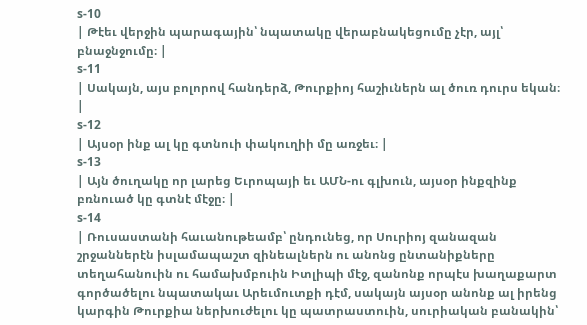s-10
| Թէեւ վերջին պարագային՝ նպատակը վերաբնակեցումը չէր, այլ՝ բնաջնջումը։ |
s-11
| Սակայն, այս բոլորով հանդերձ, Թուրքիոյ հաշիւներն ալ ծուռ դուրս եկան։ |
s-12
| Այսօր ինք ալ կը գտնուի փակուղիի մը առջեւ։ |
s-13
| Այն ծուղակը որ լարեց Եւրոպայի եւ ԱՄՆ-ու գլխուն, այսօր ինքզինք բռնուած կը գտնէ մէջը։ |
s-14
| Ռուսաստանի հաւանութեամբ՝ ընդունեց, որ Սուրիոյ զանազան շրջաններէն իսլամապաշտ զինեալներն ու անոնց ընտանիքները տեղահանուին ու համախմբուին Իտլիպի մէջ, զանոնք որպէս խաղաքարտ գործածելու նպատակաւ Արեւմուտքի դէմ, սակայն այսօր անոնք ալ իրենց կարգին Թուրքիա ներխուժելու կը պատրաստուին, սուրիական բանակին՝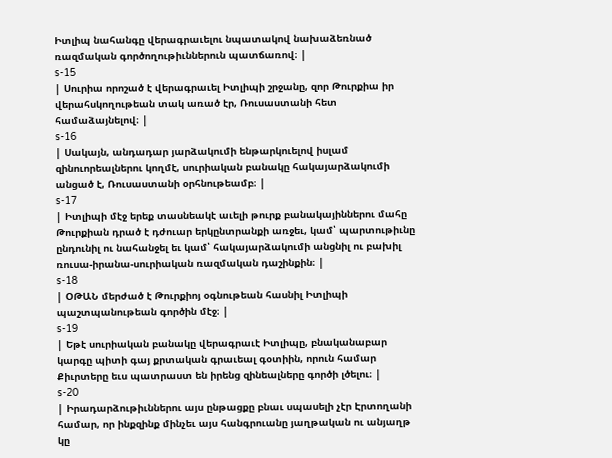Իտլիպ նահանգը վերագրաւելու նպատակով նախաձեռնած ռազմական գործողութիւններուն պատճառով։ |
s-15
| Սուրիա որոշած է վերագրաւել Իտլիպի շրջանը, զոր Թուրքիա իր վերահսկողութեան տակ առած էր, Ռուսաստանի հետ համաձայնելով։ |
s-16
| Սակայն, անդադար յարձակումի ենթարկուելով իսլամ զինուորեալներու կողմէ, սուրիական բանակը հակայարձակումի անցած է, Ռուսաստանի օրհնութեամբ։ |
s-17
| Իտլիպի մէջ երեք տասնեակէ աւելի թուրք բանակայիններու մահը Թուրքիան դրած է դժուար երկընտրանքի առջեւ, կամ՝ պարտութիւնը ընդունիլ ու նահանջել եւ կամ՝ հակայարձակումի անցնիլ ու բախիլ ռուսա-իրանա-սուրիական ռազմական դաշինքին։ |
s-18
| ՕԹԱՆ մերժած է Թուրքիոյ օգնութեան հասնիլ Իտլիպի պաշտպանութեան գործին մէջ։ |
s-19
| Եթէ սուրիական բանակը վերագրաւէ Իտլիպը, բնականաբար կարգը պիտի գայ քրտական գրաւեալ գօտիին, որուն համար Քիւրտերը եւս պատրաստ են իրենց զինեալները գործի լծելու։ |
s-20
| Իրադարձութիւններու այս ընթացքը բնաւ սպասելի չէր Էրտողանի համար, որ ինքզինք մինչեւ այս հանգրուանը յաղթական ու անյաղթ կը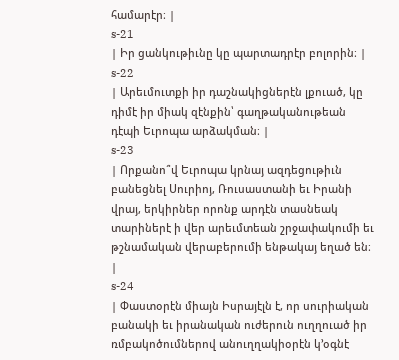համարէր։ |
s-21
| Իր ցանկութիւնը կը պարտադրէր բոլորին։ |
s-22
| Արեւմուտքի իր դաշնակիցներէն լքուած, կը դիմէ իր միակ զէնքին՝ գաղթականութեան դէպի Եւրոպա արձակման։ |
s-23
| Որքանո՞վ Եւրոպա կրնայ ազդեցութիւն բանեցնել Սուրիոյ, Ռուսաստանի եւ Իրանի վրայ, երկիրներ որոնք արդէն տասնեակ տարիներէ ի վեր արեւմտեան շրջափակումի եւ թշնամական վերաբերումի ենթակայ եղած են։ |
s-24
| Փաստօրէն միայն Իսրայէլն է, որ սուրիական բանակի եւ իրանական ուժերուն ուղղուած իր ռմբակոծումներով անուղղակիօրէն կ՚օգնէ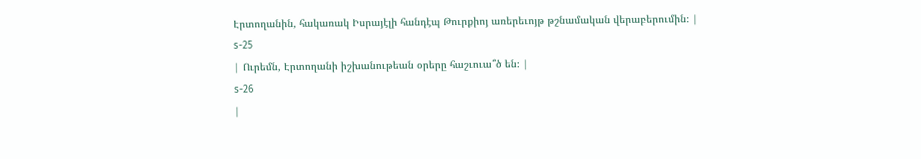Էրտողանին, հակառակ Իսրայէլի հանդէպ Թուրքիոյ առերեւոյթ թշնամական վերաբերումին։ |
s-25
| Ուրեմն, Էրտողանի իշխանութեան օրերը հաշւուա՞ծ են։ |
s-26
|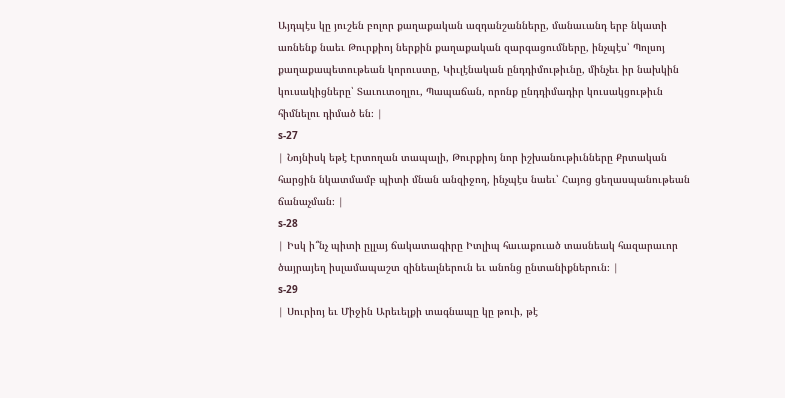Այդպէս կը յուշեն բոլոր քաղաքական ազդանշանները, մանաւանդ երբ նկատի առնենք նաեւ Թուրքիոյ ներքին քաղաքական զարգացումները, ինչպէս՝ Պոլսոյ քաղաքապետութեան կորուստը, Կիւլէնական ընդդիմութիւնը, մինչեւ իր նախկին կուսակիցները՝ Տաւուտօղլու, Պապաճան, որոնք ընդդիմադիր կուսակցութիւն հիմնելու դիմած են։ |
s-27
| Նոյնիսկ եթէ Էրտողան տապալի, Թուրքիոյ նոր իշխանութիւնները Քրտական հարցին նկատմամբ պիտի մնան անզիջող, ինչպէս նաեւ՝ Հայոց ցեղասպանութեան ճանաչման։ |
s-28
| Իսկ ի՞նչ պիտի ըլլայ ճակատագիրը Իտլիպ հաւաքուած տասնեակ հազարաւոր ծայրայեղ իսլամապաշտ զինեալներուն եւ անոնց ընտանիքներուն։ |
s-29
| Սուրիոյ եւ Միջին Արեւելքի տագնապը կը թուի, թէ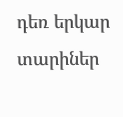դեռ երկար տարիներ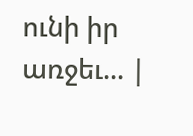ունի իր առջեւ... |